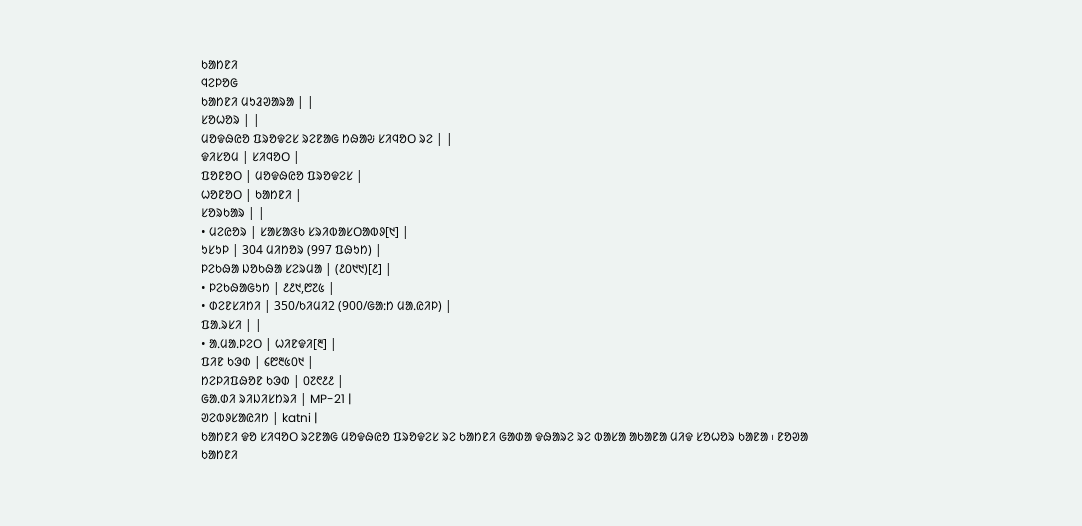ᱠᱟᱴᱱᱤ
ᱧᱮᱞᱚᱜ
ᱠᱟᱴᱱᱤ ᱢᱩᱲᱣᱟᱨᱟ | |
ᱥᱚᱦᱚᱨ | |
ᱢᱚᱫᱷᱭᱚ ᱯᱨᱚᱫᱮᱥ ᱨᱮᱱᱟᱜ ᱴᱷᱟᱶ ᱥᱤᱧᱚᱛ ᱨᱮ | |
ᱫᱤᱥᱚᱢ | ᱥᱤᱧᱚᱛ |
ᱯᱚᱱᱚᱛ | ᱢᱚᱫᱷᱭᱚ ᱯᱨᱚᱫᱮᱥ |
ᱦᱚᱱᱚᱛ | ᱠᱟᱴᱱᱤ |
ᱥᱚᱨᱠᱟᱨ | |
• ᱢᱮᱭᱚᱨ | ᱥᱟᱥᱟᱝᱠ ᱥᱨᱤᱵᱟᱥᱛᱟᱵᱽ[᱑] |
ᱩᱥᱩᱞ | 304 ᱢᱤᱴᱚᱨ (997 ᱯᱷᱩᱴ) |
ᱞᱮᱠᱷᱟ ᱡᱚᱠᱷᱟ ᱥᱮᱨᱢᱟ | (᱒᱐᱑᱑)[᱒] |
• ᱞᱮᱠᱷᱟᱜᱩᱴ | ᱒᱒᱑,᱘᱗᱕ |
• ᱰᱮᱱᱥᱤᱴᱤ | 350/ᱠᱤᱢᱤ2 (900/ᱜᱟᱺᱴ ᱢᱟᱹᱭᱤᱞ) |
ᱯᱟᱹᱨᱥᱤ | |
• ᱟᱹᱢᱟᱹᱞᱮᱛ | ᱦᱤᱱᱫᱤ[᱓] |
ᱯᱤᱱ ᱠᱳᱰ | ᱔᱘᱓᱕᱐᱑ |
ᱴᱮᱞᱤᱯᱷᱚᱱ ᱠᱳᱰ | ᱐᱗᱖᱒᱒ |
ᱜᱟᱹᱰᱤ ᱨᱤᱡᱤᱥᱴᱨᱤ | MP-21 |
ᱣᱮᱵᱽᱥᱟᱭᱤᱴ | katni |
ᱠᱟᱴᱱᱤ ᱫᱚ ᱥᱤᱧᱚᱛ ᱨᱮᱱᱟᱜ ᱢᱚᱫᱷᱭᱚ ᱯᱨᱚᱫᱮᱥ ᱨᱮ ᱠᱟᱴᱱᱤ ᱜᱟᱰᱟ ᱫᱷᱟᱨᱮ ᱨᱮ ᱵᱟᱥᱟ ᱟᱠᱟᱱᱟ ᱢᱤᱫ ᱥᱚᱦᱚᱨ ᱠᱟᱱᱟ ᱾ ᱱᱚᱣᱟ ᱠᱟᱴᱱᱤ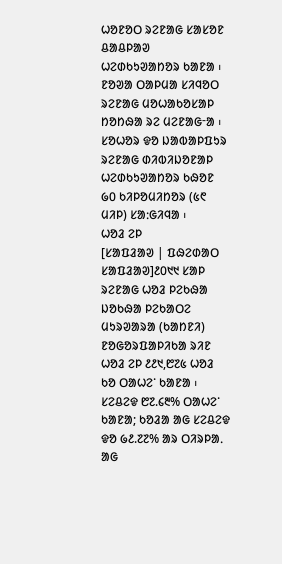ᱦᱚᱱᱚᱛ ᱨᱮᱱᱟᱜ ᱥᱟᱥᱚᱱ ᱪᱟᱪᱞᱟᱣ ᱦᱮᱰᱠᱩᱣᱟᱴᱚᱨ ᱠᱟᱱᱟ ᱾ ᱱᱚᱣᱟ ᱛᱟᱞᱢᱟ ᱥᱤᱧᱚᱛ ᱨᱮᱱᱟᱜ ᱢᱚᱦᱟᱠᱚᱥᱟᱞ ᱴᱚᱴᱷᱟ ᱨᱮ ᱢᱮᱱᱟᱜᱼᱟ ᱾ ᱥᱚᱦᱚᱨ ᱫᱚ ᱡᱟᱵᱟᱞᱯᱩᱨ ᱨᱮᱱᱟᱜ ᱰᱤᱵᱤᱡᱚᱱᱟᱞ ᱦᱮᱰᱠᱩᱣᱟᱴᱚᱨ ᱠᱷᱚᱱ ᱙᱐ ᱠᱤᱞᱚᱢᱤᱴᱚᱨ (᱕᱖ ᱢᱤᱞ) ᱥᱟᱺᱜᱤᱧᱟ ᱾
ᱦᱚᱲ ᱮᱞ
[ᱥᱟᱯᱲᱟᱣ | ᱯᱷᱮᱰᱟᱛ ᱥᱟᱯᱲᱟᱣ]᱒᱐᱑᱑ ᱥᱟᱞ ᱨᱮᱱᱟᱜ ᱦᱚᱲ ᱞᱮᱠᱷᱟ ᱡᱚᱠᱷᱟ ᱞᱮᱠᱟᱛᱮ ᱢᱩᱨᱣᱟᱨᱟ (ᱠᱟᱴᱱᱤ) ᱱᱚᱜᱚᱨᱯᱟᱞᱤᱠᱟ ᱨᱤᱱ ᱦᱚᱲ ᱮᱞ ᱒᱒᱑,᱘᱗᱕ ᱦᱚᱲ ᱠᱚ ᱛᱟᱦᱮᱸ ᱠᱟᱱᱟ ᱾ ᱥᱮᱪᱮᱫ ᱘᱗.᱔᱓% ᱛᱟᱦᱮᱸ ᱠᱟᱱᱟ; ᱠᱚᱲᱟ ᱟᱜ ᱥᱮᱪᱮᱫ ᱫᱚ ᱙᱒.᱗᱗% ᱟᱨ ᱛᱤᱨᱞᱟᱹ ᱟᱜ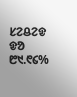ᱥᱮᱪᱮᱫ ᱫᱚ ᱘᱑.᱖᱔%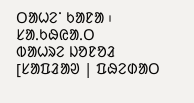ᱛᱟᱦᱮᱸ ᱠᱟᱱᱟ ᱾
ᱥᱟᱹᱠᱷᱭᱟᱹᱛ
ᱵᱟᱦᱨᱮ ᱡᱚᱱᱚᱲ
[ᱥᱟᱯᱲᱟᱣ | ᱯᱷᱮᱰᱟᱛ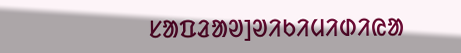ᱥᱟᱯᱲᱟᱣ]ᱣᱤᱠᱤᱢᱤᱰᱤᱭᱟ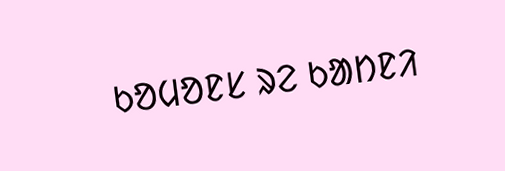ᱠᱚᱢᱚᱱᱥ ᱨᱮ ᱠᱟᱴᱱᱤ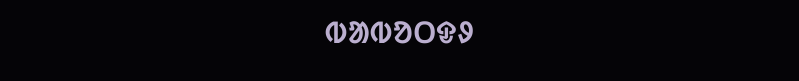ᱵᱟᱵᱚᱛᱫᱽ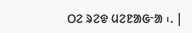ᱛᱮ ᱨᱮᱫ ᱢᱮᱱᱟᱜᱼᱟ ᱾. |